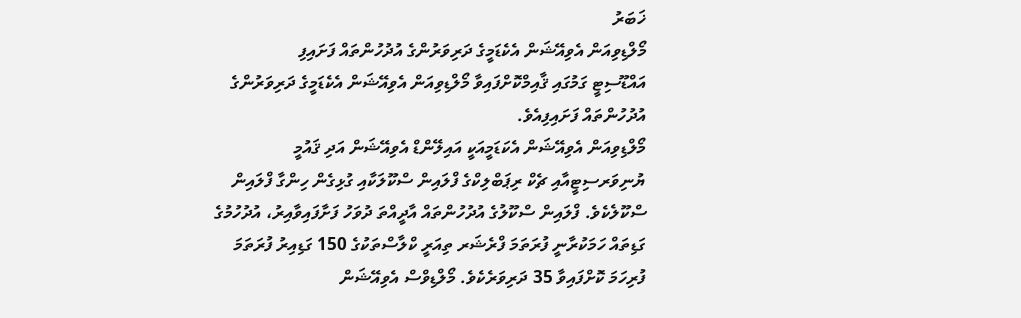ޚަބަރު
މޯލްޑިވިއަން އެވިއޭޝަން އެކެޑަމީގެ ދަރިވަރުންގެ އުދުހުންތައް ފަށައިފި
އައްޑޫސިޓީ ގަމުގައި ޤާއިމްކޮށްފައިވާ މޯލްޑިވިއަން އެވިއޭޝަން އެކެޑަމީގެ ދަރިވަރުންގެ އުދުހުންތައް ފަށައިފިއެވެ.
މޯލްޑިވިއަން އެވިއޭޝަން އެކަޑަމީއަކީ އައިލޭންޑް އެވިއޭޝަން އަދި ޤައުމީ ޔުނިވަރސިޓީއާއި ޗެކް ރިޕަބްލިކްގެ ފްލައިން ސްކޫލަކާއި ގުޅިގެން ހިންގާ ފްލައިން ސްކޫލެކެވެ. ފްލައިން ސްކޫލުގެ އުދުހުންތައް އާދީއްތަ ދުވަހު ފަށާފައިވާއިރު، އުދުހުމުގެ ގަޑިތައް ހަމަކުރާނީ ފުރަތަމަ ފްރެޝަރ ތިއަރީ ކްލާސްތަކުގެ 150 ގަޑިއިރު ފުރަތަމަ ފުރިހަމަ ކޮށްފައިވާ 35 ދަރިވަރެކެވެ. މޯލްޑިވްސް އެވިއޭޝަން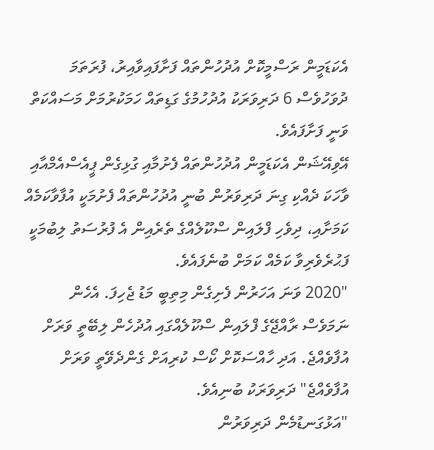އެކަޑަމީން ރަސްމީކޮށް އުދުހުންތައް ފަށާފައިވާއިރު، ފުރަތަމަ ދުވަހުވެސް 6 ދަރިވަރަކު އުދުހުމުގެ ގަޑިތައް ހަމަކުރުމަށް މަސައްކަތް ވަނީ ފަށާފައެވެ.
އޭވިއޭޝަން އެކަޑަމީން އުދުހުންތައް ފެށުމާއި ގުޅިގެން ޕީއެސްއެމްއާއި ވާހަކަ ދެއްކި ގިނަ ދަރިވަރުން ބުނީ އުދުހުންތައް ފެށުމަކީ އުފާވާކަމެއް ކަމަށާއި، ދިވެހި ފްލައިން ސްކޫލެއްގެ ތެރެއިން އެ ފުރުސަތު ލިބުމަކީ ފަޙުރެވެރިވާ ކަމެއް ކަމަށް ބުނެފައެވެ.
"2020 ވަނަ އަހަރުން ފެށިގެން މިތިބީ މަޑު ޖެހިފަ. އެހެން ނަމަވެސް ރާއްޖޭގެ ފްލައިން ސްކޫލެއްގައި އުދުހެން ލިބޭތީ ވަރަށް އުފާވެއްޖެ. އަދި ހާއްސަކޮށް ކޯސް ކުރިއަށް ގެންދެވޭތީ ވަރަށް އުފާވެއްޖެ" ދަރިވަރަކު ބުނިއެވެ.
"އަޅުގަނޑުމެން ދަރިވަރުން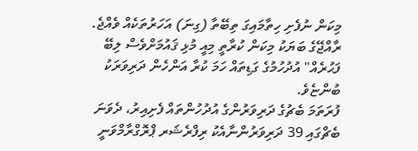މިކަން ނުފެށި ހިތާމައިގަ ތިބޭތާ (ގިނަ) އަހަރުތަކެއް ވެއްޖެ. ރާއްޖޭގެ ބަޔަކު މިކަން ކުރާތީ މިއީ މުޅި ޤައުމަށްވެސް ލިބޭ ފަޙުރެއް" އުދުހުމުގެ ގަޑިތައް ހަމަ ކުރާ އަންހެން ދަރިވަރަކު ބުންޏެވެ.
ފުރަތަމަ ބެޗުގެ ދަރިވަރުންގެ އުދުހުންތައް ފެށިއިރު، ދެވަނަ ބެޗްގައި 39 ދަރިވަރުންނާއެކު ރިފްރެޝަރ ޕްރޮގްރާމްވަނީ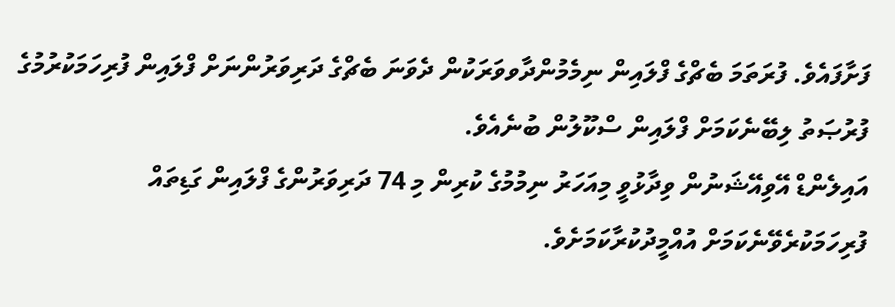ފަށާފައެވެ. ފުރަތަމަ ބެޗްގެ ފްލައިން ނިމެމުންދާވވަރަކުން ދެވަނަ ބެޗްގެ ދަރިވަރުންނަށް ފްލައިން ފުރިހަމަކުރުމުގެ ފުރުޞަތު ލިބޭނެކަމަށް ފްލައިން ސްކޫލުން ބުނެއެވެ.
އައިލެންޑް އޭވިއޭޝަނުން ވިދާޅުވީ މިއަހަރު ނިމުމުގެ ކުރިން މި 74 ދަރިވަރުންގެ ފްލައިން ގަޑިތައް ފުރިހަމަކުރެވޭނެކަމަށް އުއްމީދުކުރާކަމަށެވެ.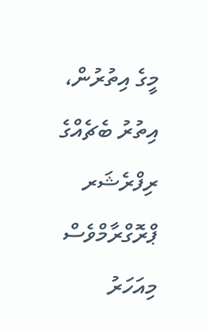މީގެ އިތުރުން، އިތުރު ބެޗެއްގެ ރިފްރެޝަރ ޕްރޮގްރާމްވެސް މިއަހަރު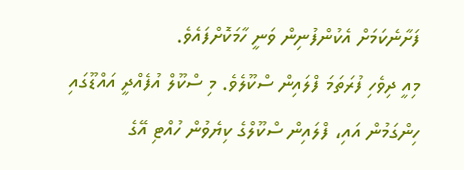ފަށާނެކަމަށް އެކުންފުނިން ވަނީ ހާމަކޮށްފައެވެ.
މިއީ ދިވެހި ފުރަތަމަ ފްލައިން ސްކޫލެވެ. މި ސްކޫލް އުފެއްދީ އައްޑޫގައި ހިންގަމުން އައި، ފްލައިން ސްކޫލްގެ ކިޔެވުން ހުއްޓި އޭގެ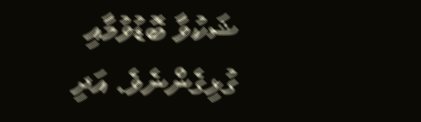ޝަކުވާ ބޮޑުވުމާއި ގުޅިގެންނެވެ. އަދި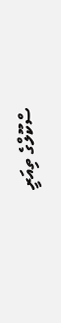ސްކޫލްގެ ތިއަރީ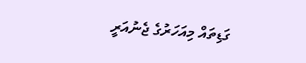ގަޑިތައް މިއަހަރުގެ ޖެނުއަރީ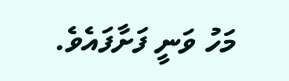މަހު ވަނީ ފަށާފައެވެ.